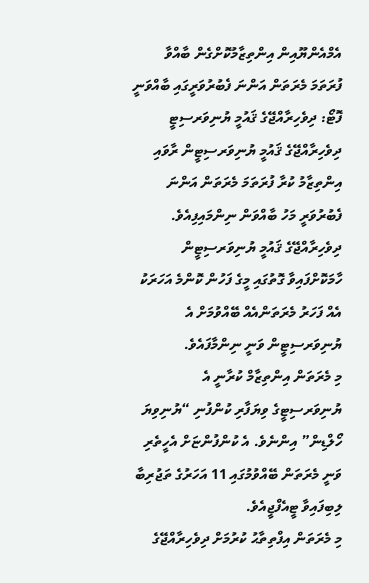އެމްއެންޔޫއިން އިންތިޒާމުކޮށްގެން ބާއްވާ ފުރަތަމަ މެރަތަން އަންނަ ފެބުރުވަރީގައި ބާއްވަނީ
ފޮޓޯ: ދިވެހިރާއްޖޭގެ ޤައުމީ ޔުނިވަރސިޓީ
ދިވެހިރާއްޖޭގެ ޤައުމީ ޔުނިވަރސިޓީން ރާވައި އިންތިޒާމު ކުރާ ފުރަތަމަ މެރަތަން އަންނަ ފެބުރުވަރީ މަހު ބާއްވަން ނިންމައިފިއެވެ.
ދިވެހިރާއްޖޭގެ ޤައުމީ ޔުނިވަރސިޓީން ހާމަކޮށްފައިވާ ގޮތުގައި މީގެ ފަހުން ކޮންމެ އަހަރަކު އެއް ފަހަރު މެރަތަންއެއް ބޭއްވުމަށް އެ ޔުނިވަރސިޓީން ވަނީ ނިންމާފައެވެ.
މި މެރަތަން އިންތިޒާމް ކުރާނީ އެ ޔުނިވަރސިޓީގެ ވިޔަފާރި ކުންފުނި “ޔުނިވިޔަ ހޯލްޑިން” އިންނެވެ. އެ ކުންފުންޏަށް އެހީތެރި ވަނީ މެރަތަން ބޭއްވުމުގައި 11 އަހަރުގެ ތަޖުރިބާ ލިބިފައިވާ ޓީއެފްޖީއެވެ.
މި މެރަތަން އިފްތިތާޙު ކުރުމަށް ދިވެހިރާއްޖޭގެ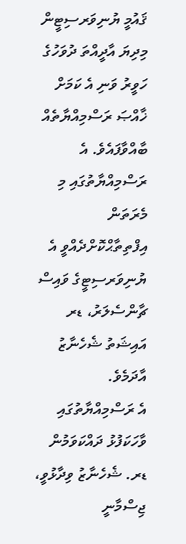ޤައުމީ ޔުނިވަރސިޓީން މިދިޔަ އާދީއްތަ ދުވަހުގެ ހަވީރު ވަނި އެ ކަމަށް ޚާއްޞަ ރަސްމިއްޔާތެއް ބާއްވާފައެވެ. އެ ރަސްމިއްޔާތުގައި މި މެރަތަން އިފްތިތާޙްކޮށްދެއްވީ އެ ޔުނިވަރސިޓީގެ ވައިސް ޗާންސެލަރު، ޑރ އައިޝަތު ޝެހެނާޒު އާދަމެވެ.
އެ ރަސްމިއްޔާތުގައި ވާހަކަފުޅު ދައްކަވަމުން ޑރ. ޝެހެނާޒު ވިދާޅުވީ، ޖިސްމާނީ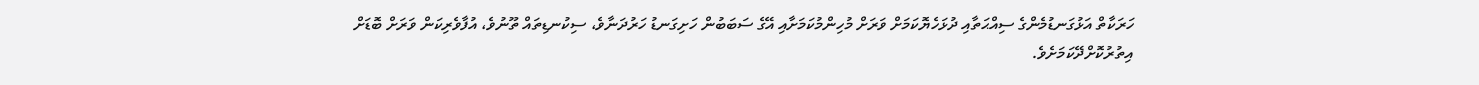ހަރަކާތް އަޅުގަނޑުމެންގެ ސިއްޙަތާއި ދުޅަހެޔޮކަމަށް ވަރަށް މުހިންމުކަމަށާއި އޭގެ ސަބަބުން ހަށިގަނޑު ހަރުދަނާވެ، ސިކުނޑިތައް ތޫނުވެ، އުފާވެރިކަން ވަރަށް ބޮޑަށް އިތުރުކޮށްދޭކަމަށެވެ.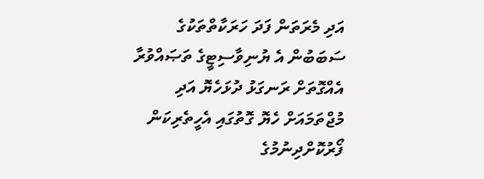އަދި މެރަތަން ފަދަ ހަރަކާތްތަކުގެ ސަބަބުން އެ ޔުނިވާސިޓީގެ ތަޞައްވުރާ އެއްގޮތަށް ރަނގަޅު ދުޅަހެޔޮ އަދި މުޖްތަމައަށް ހެޔޮ ގޮތުގައި އެހީތެރިކަން ފޯރުކޮށްދިނުމުގެ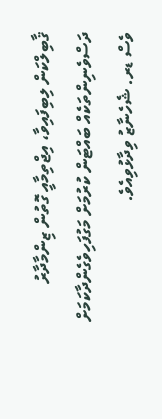ޤާބިލްކަން ލިބިފައިވާ، އިޖްތިމާއީ ގޮތުން ޒިންމާދާރު ދަސްވެނިންތަކެއް ބައްޓަން ކުރުމަށް މަގުފަހިވެގެންދާކަމަށް ވެސް ޑރ. ޝެހެނާޒު ވިދާޅުވިއެވެ.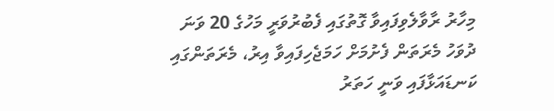މިހާރު ރާވާލެވިފައިވާ ގޮތުގައި ފެބުރުވަރީ މަހުގެ 20 ވަނަ ދުވަހު މެރަތަން ފެށުމަށް ހަމަޖެހިފައިވާ އިރު، މެރަތަންގައި ކަނޑައަޅާފައި ވަނީ ހަތަރު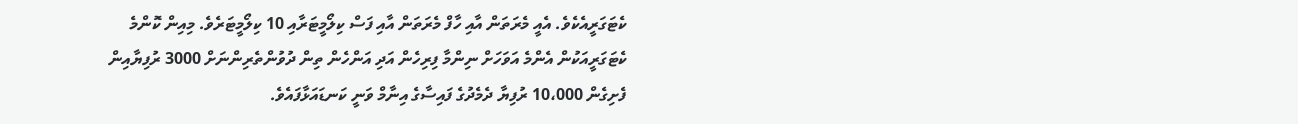ކެޓަގަރީއެކެވެ. އެއީ މެރަތަން އާއި ހާފް މެރަތަން އާއި ފަސް ކިލޯމީޓަރާއި 10 ކިލޯމީޓަރެވެ. މިއިން ކޮންމެ ކެޓަގަރީއަކުން އެންމެ އަވަހަށް ނިންމާ ފިރިހެން އަދި އަންހެން ތިން ދުވުންތެރިންނަށް 3000 ރުފިޔާއިން ފެށިގެން 10،000 ރުފިޔާ ދެމެދުގެ ފައިސާގެ އިނާމް ވަނީ ކަނޑައަޅާފައެވެ.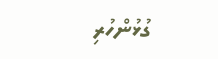ގުޅުންހުރި